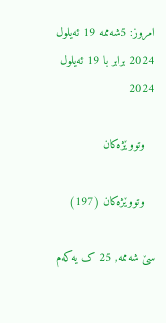امروز: 5شەممە 19 ئەیلول 2024 برابر با 19 ئەیلول 2024

   وتووێژەکان

   وتووێژەکان (197)

سێ شەممە, 25 ک یەکەم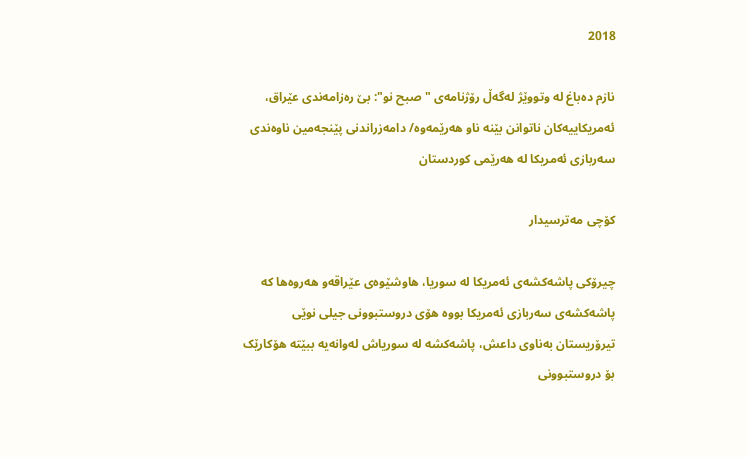2018

نازم ده‌باغ له وتووێژ له‌گه‌ڵ رۆژنامه‌ی "صبح نو": بێ ره‌زامه‌ندی عێراق، ئه‌مریکاییه‌کان ناتوانن بێنه ناو هه‌رێمه‌وه/ دامه‌زراندنی پێنجه‌مین ناوه‌ندی سه‌ربازی ئه‌مریکا له هه‌رێمی کوردستان

کۆچی مه‌ترسیدار

چیرۆکی پاشه‌کشه‌ی ئه‌مریکا له سوریا، هاوشێوه‌ی عێراقه‌و هه‌روه‌ها که پاشه‌کشه‌ی سه‌ربازی ئه‌مریکا بووه هۆی دروستبوونی جیلی نوێی تیرۆریستان به‌ناوی داعش، پاشه‌کشه له سوریاش له‌وانه‌یه ببێته هۆکارێک بۆ دروستبوونی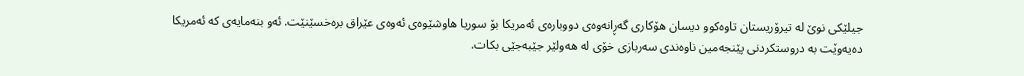جیلێکی نوێ له تیرۆریستان تاوه‌کوو دیسان هۆکاری گه‌ڕانه‌وه‌ی دووباره‌ی ئه‌مریکا بۆ سوریا هاوشێوه‌ی ئه‌وه‌ی عێراق بره‌خسێنێت. ئه‌و بنه‌مایه‌ی که ئه‌مریکا ده‌یه‌وێت به دروستکردنی پێنجه‌مین ناوه‌ندی سه‌ربازی خۆی له هه‌ولێر جێبه‌جێی بکات.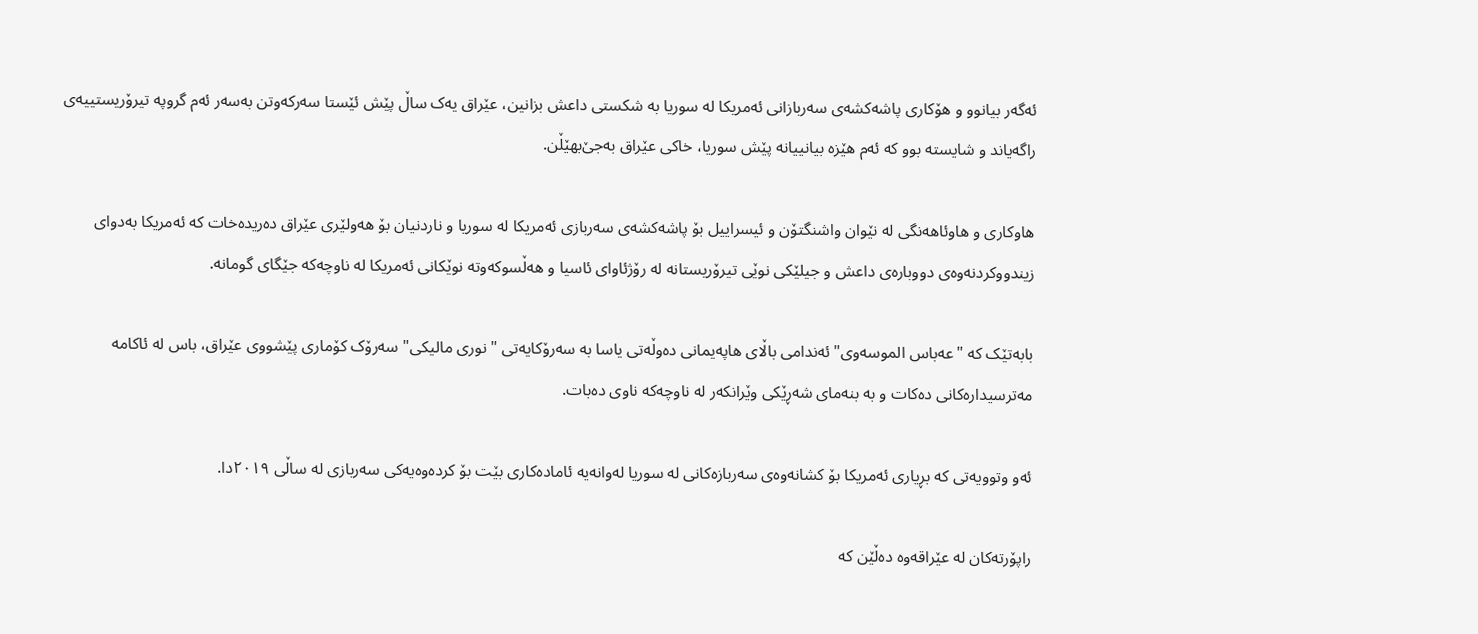ئه‌گه‌ر بیانوو و هۆکاری پاشه‌کشه‌ی سه‌ربازانی ئه‌مریکا له سوریا به شکستی داعش بزانین، عێراق یه‌ک ساڵ پێش ئێستا سه‌رکه‌وتن به‌سه‌ر ئه‌م گروپه تیرۆریستییه‌ی راگه‌یاند و شایسته بوو که ئه‌م هێزه بیانییانه پێش سوریا، خاکی عێراق به‌جێ‌بهێڵن.

هاوکاری و هاوئاهه‌‌نگی له نێوان واشنگتۆن و ئیسراییل بۆ پاشه‌کشه‌ی سه‌ربازی ئه‌مریکا له سوریا و ناردنیان بۆ هه‌ولێری عێراق ده‌ریده‌خات که ئه‌مریکا به‌دوای زیندووکردنه‌وه‌ی دووباره‌ی داعش و جیلێکی نوێی تیرۆریستانه له رۆژئاوای ئاسیا و هه‌ڵسوکه‌وته نوێکانی ئه‌مریکا له ناوچه‌که جێگای گومانه.

بابه‌تێک که "عه‌باس الموسه‌وی" ئه‌ندامی باڵای هاپه‌یمانی ده‌وڵه‌تی یاسا به سه‌رۆکایه‌تی "نوری مالیکی" سه‌رۆک کۆماری پێشووی عێراق، باس له ئاکامه مه‌ترسیداره‌کانی ده‌کات و به بنه‌مای شه‌ڕێکی وێرانکه‌ر له ناوچه‌که ناوی ده‌بات.

ئه‌و وتوویه‌تی که بڕیاری ئه‌مریکا بۆ کشانه‌وه‌ی سه‌ربازه‌کانی له سوریا له‌وانه‌یه ئاماده‌کاری بێت بۆ کرده‌وه‌یه‌کی سه‌ربازی له ساڵی ٢٠١٩دا.

راپۆرته‌کان له عێراقه‌وه ده‌ڵێن که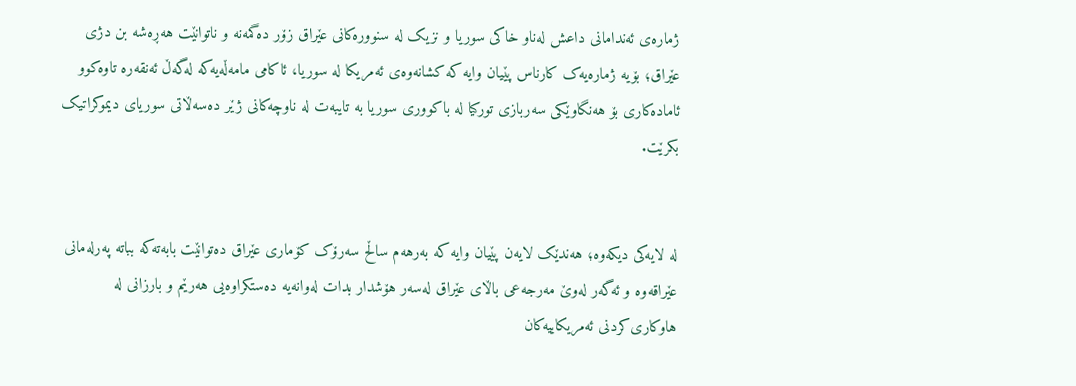ژماره‌ی ئه‌ندامانی داعش له‌ناو خاکی سوریا و نزیک له سنووره‌کانی عێراق زۆر ده‌گمه‌نه و ناتوانێت هه‌ڕه‌شه بن دژی عێراق؛ بۆیه ژماره‌یه‌ک کارناس پێیان وایه که کشانه‌وه‌ی ئه‌مریکا له سوریا، ئاکامی مامه‌ڵه‌یه‌که له‌گه‌ڵ ئه‌نقه‌ره تاوه‌کوو ئاماده‌کاری بۆ هه‌نگاوێکی سه‌ربازی تورکیا له باکووری سوریا به تایبه‌ت له ناوچه‌کانی ژێر ده‌سه‌ڵاتی سوریای دیموکراتیک بکرێت.


له لایه‌کی دیکه‌وه؛ هه‌ندێک لایه‌ن پێیان وایه که به‌رهه‌م ساڵح سه‌رۆک کۆماری عێراق ده‌توانێت بابه‌ته‌که بباته په‌رله‌مانی عێراقه‌وه و ئه‌گه‌ر له‌وێ مه‌رجه‌عی باڵای عێراق له‌سه‌ر هۆشدار بدات له‌وانه‌یه ده‌ستکراوه‌یی هه‌رێم و بارزانی له هاوکاری‌کردنی ئه‌مریکاییه‌کان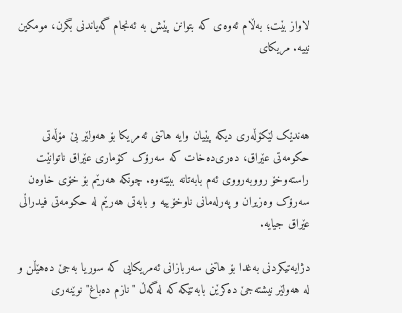لاواز بێت؛ به‌ڵام ئه‌وه‌ی که بتوانن پێش به ئه‌‌نجام گه‌یاندنی بگرن، مومکین نییه. مریکای



هه‌ندێک لێکۆڵه‌ری دیکه پێیان وایه هاتنی ئه‌مریکا بۆ هه‌ولێر بێ مۆڵه‌تی حکومه‌تی عێراق، ده‌ری‌ده‌خات که سه‌رۆک کۆماری عێراق ناتوانێت راسته‌وخۆ رووبه‌رووی ئه‌م بابه‌تانه ببێته‌وه. چونکه هه‌رێم بۆ خۆی خاوه‌ن سه‌رۆک وه‌زیران و په‌رله‌مانی ناوخۆییه و بابه‌تی هه‌رێم له حکومه‌تی فیدراڵی عێراق جیایه.

دژایه‌تیکردنی به‌غدا بۆ هاتنی سه‌ربازانی ئه‌مریکایی که سوریا به‌جێ ده‌هێڵن و له هه‌ولێر نیشته‌جێ ده‌کرێن بابه‌تێکه که له‌گه‌ڵ "نازم ده‌باغ" نوێنه‌ری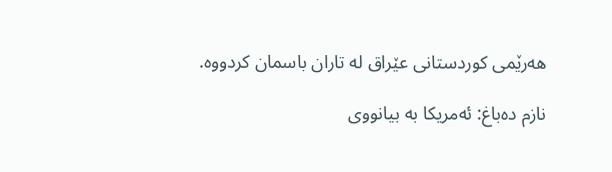هه‌رێمی کوردستانی عێراق له تاران باسمان کردووه.

نازم ده‌باغ: ئه‌مریکا به بیانووی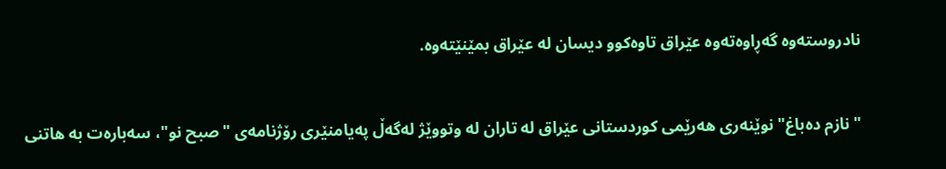نادروسته‌وه گه‌ڕاوه‌ته‌وه عێراق تاوه‌کوو دیسان له عێراق بمێنێته‌وه.

"نازم ده‌باغ‌" نوێنه‌ری هه‌رێمی کوردستانی عێراق له تاران له وتووێژ له‌گه‌ڵ په‌یامنێری رۆژنامه‌ی "صبح نو"، سه‌باره‌ت به هاتنی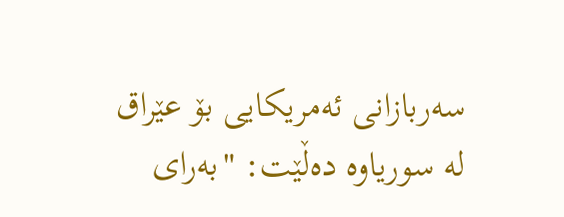سه‌ربازانی ئه‌مریکایی بۆ عێراق له سوریاوه ده‌ڵێت: "به‌رای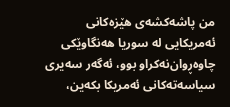من پاشه‌کشه‌ی هێزه‌کانی ئه‌مریکایی له سوریا هه‌نگاوێکی چاوه‌ڕوان‌نه‌کراو بوو، ئه‌گه‌ر سه‌یری سیاسه‌ته‌کانی ئه‌مریکا بکه‌ین،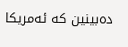ده‌بینین که ئه‌مریکا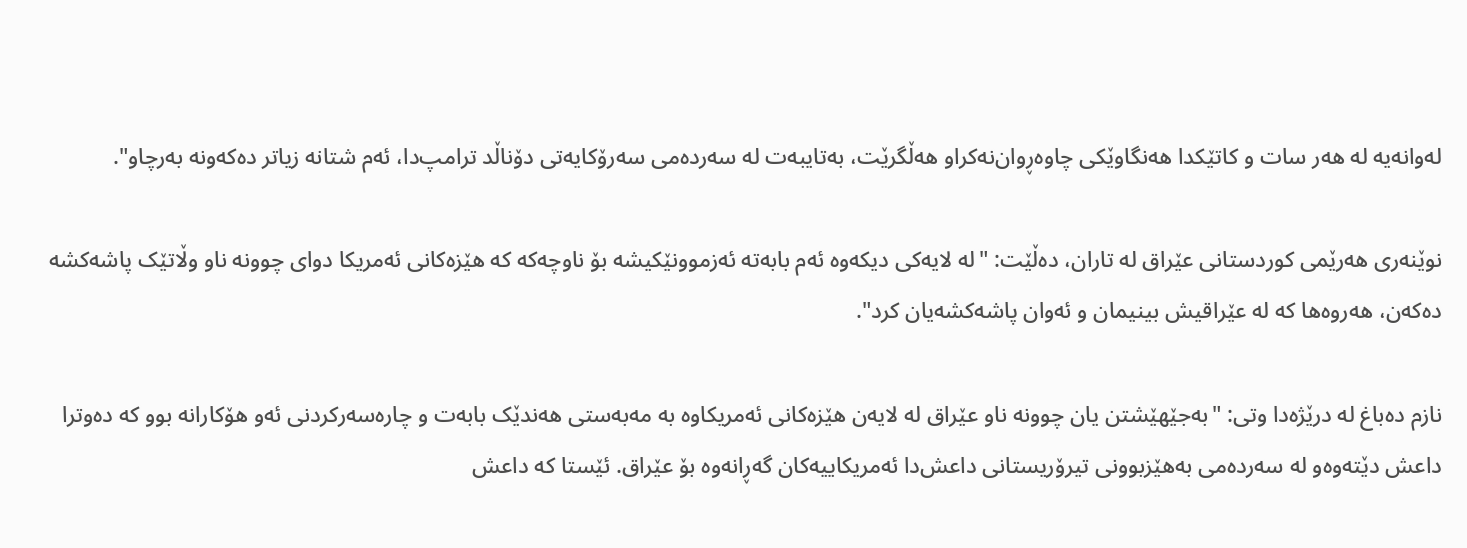له‌وانه‌یه له هه‌ر سات و کاتێکدا هه‌نگاوێکی چاوه‌ڕوان‌نه‌کراو هه‌ڵگرێت، به‌تایبه‌ت له سه‌رده‌می سه‌رۆکایه‌تی دۆناڵد ترامپ‌دا، ئه‌م شتانه زیاتر ده‌که‌ونه به‌رچاو".

نوێنه‌ری هه‌رێمی کوردستانی عێراق له تاران، ده‌ڵێت: "له لایه‌کی دیکه‌وه ئه‌م بابه‌ته ئه‌زموونێکیشه بۆ ناوچه‌که که هێزه‌کانی ئه‌مریکا دوای چوونه ناو وڵاتێک پاشه‌کشه ده‌که‌ن، هه‌روه‌ها که له عێراقیش بینیمان و ئه‌وان پاشه‌کشه‌یان کرد".

نازم ده‌باغ له درێژه‌دا وتی: "به‌جێهێشتن یان چوونه ناو عێراق له لایه‌ن هێزه‌کانی ئه‌مریکاوه به مه‌به‌ستی هه‌ندێک بابه‌ت و چاره‌سه‌رکردنی ئه‌و هۆکارانه بوو که ده‌وترا داعش دێته‌وه‌و له سه‌رده‌می به‌هێزبوونی تیرۆریستانی داعش‌دا ئه‌مریکاییه‌کان گه‌ڕانه‌وه بۆ عێراق. ئێستا که داعش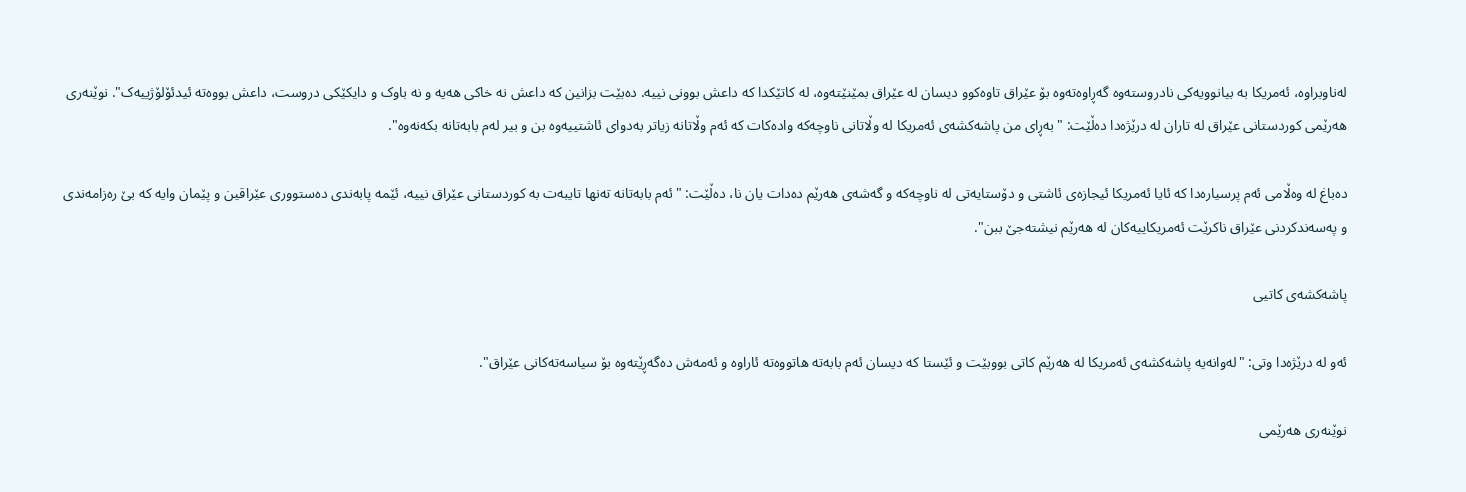له‌ناوبراوه، ئه‌مریکا به بیانوویه‌کی نادروسته‌وه گه‌ڕاوه‌ته‌وه بۆ عێراق تاوه‌کوو دیسان له عێراق بمێنێته‌وه، له کاتێکدا که داعش بوونی نییه. ده‌بێت بزانین که داعش نه خاکی هه‌یه و نه باوک و دایکێکی دروست، داعش بووه‌ته ئیدئۆلۆژییه‌ک". نوێنه‌ری هه‌رێمی کوردستانی عێراق له تاران‌ له درێژه‌دا ده‌ڵێت: "به‌ڕای من پاشه‌کشه‌ی ئه‌مریکا له وڵاتانی ناوچه‌که واده‌کات که ئه‌م وڵاتانه زیاتر به‌دوای ئاشتییه‌وه بن و بیر له‌م بابه‌تانه‌ بکه‌نه‌وه".

ده‌باغ له وه‌ڵامی ئه‌م پرسیاره‌دا که ئایا ئه‌مریکا ئیجازه‌ی ئاشتی و دۆستایه‌تی له ناوچه‌که و گه‌شه‌ی هه‌رێم ده‌دات یان نا، ده‌ڵێت: "ئه‌م بابه‌تانه ته‌نها تایبه‌ت به کوردستانی عێراق نییه، ئێمه پابه‌ندی ده‌ستووری عێراقین و پێمان وایه که بێ ره‌زامه‌ندی و په‌سه‌ندکردنی عێراق ناکرێت ئه‌مریکاییه‌کان له هه‌رێم نیشته‌جێ ببن".

پاشه‌کشه‌ی کاتیی

ئه‌و له درێژه‌دا وتی: "له‌وانه‌یه پاشه‌کشه‌ی ئه‌مریکا له هه‌رێم کاتی بووبێت و ئێستا که دیسان ئه‌م بابه‌ته هاتووه‌ته ئاراوه و ئه‌مه‌ش ده‌گه‌ڕێته‌وه بۆ سیاسه‌ته‌کانی عێراق".

نوێنه‌ری هه‌رێمی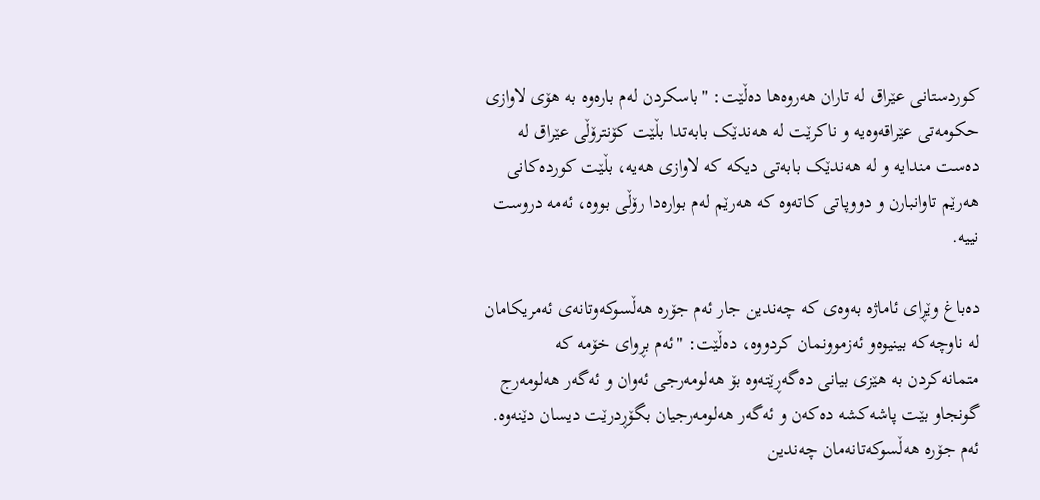کوردستانی عێراق له تاران هه‌روه‌ها ده‌ڵێت: "باسکردن له‌م باره‌وه به هۆی لاوازی حکومه‌تی عێراقه‌وه‌یه و ناکرێت له هه‌ندێک بابه‌تدا بڵێت کۆنترۆڵی عێراق له ده‌ست مندایه و له هه‌ندێک بابه‌تی دیکه که لاوازی هه‌یه، بڵێت کورده‌کانی هه‌رێم تاوانبارن و دووپاتی کاته‌وه که هه‌رێم له‌م بواره‌دا رۆڵی بووه، ئه‌مه دروست نییه.

ده‌باغ وێڕای ئاماژه به‌وه‌ی که چه‌‌ندین جار ئه‌م جۆره هه‌ڵسوکه‌وتانه‌ی ئه‌مریکامان له ناوچه‌که بینیوه‌و ئه‌زموونمان کردووه، ده‌ڵێت: "ئه‌م بڕوای خۆمه که متمانه‌کردن به هێزی بیانی ده‌گه‌ڕێته‌وه بۆ هه‌لومه‌رجی ئه‌وان و ئه‌گه‌ر هه‌لومه‌رج گونجاو بێت پاشه‌کشه ده‌که‌ن و ئه‌گه‌ر هه‌لومه‌رجیان بگۆڕدرێت دیسان دێنه‌وه. ئه‌م جۆره هه‌ڵسوکه‌تانه‌مان چه‌ندین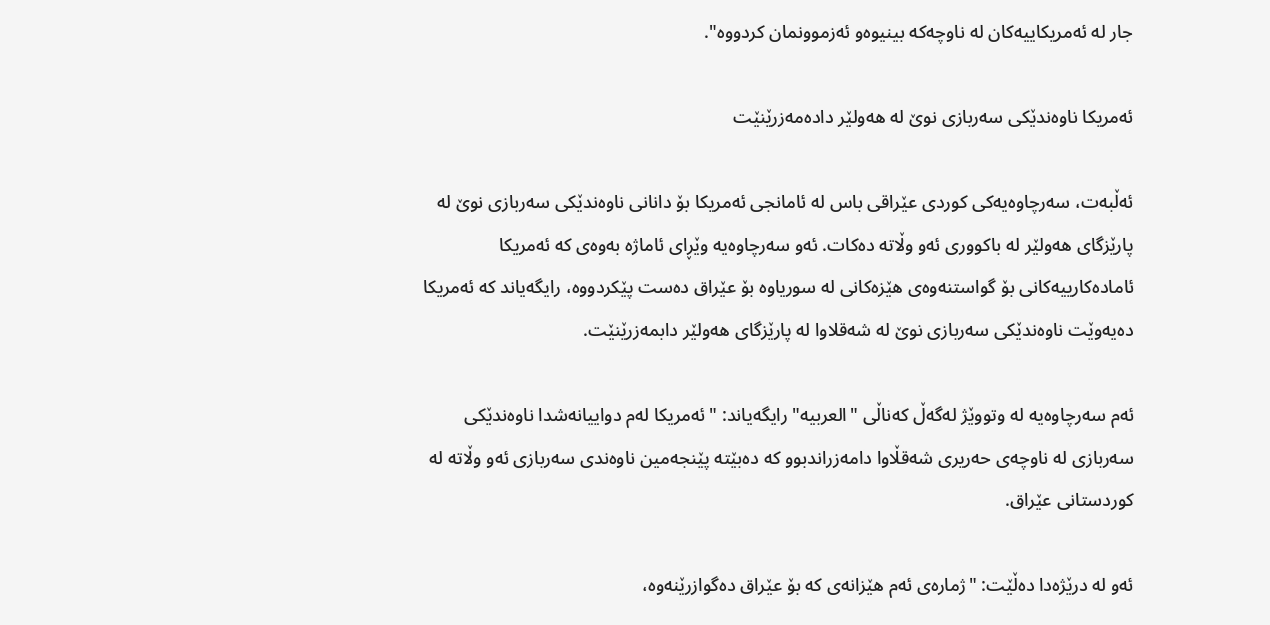جار له ئه‌مریکاییه‌کان له ناوچه‌که بینیوه‌و ئه‌زموونمان کردووه".

ئه‌مریکا ناوه‌ندێکی سه‌ربازی نوێ له هه‌ولێر داده‌مه‌زرێنێت

ئه‌ڵبه‌ت، سه‌رچاوه‌یه‌کی کوردی عێراقی باس له ئامانجی ئه‌مریکا بۆ دانانی ناوه‌ندێکی سه‌ربازی نوێ له پارێزگای هه‌ولێر له باکووری ئه‌و وڵاته ده‌کات. ئه‌و سه‌رچاوه‌یه وێڕای ئاماژه به‌وه‌ی که ئه‌مریکا ئاماده‌کارییه‌کانی بۆ گواستنه‌وه‌ی هێزه‌کانی له سوریاوه بۆ عێراق ده‌ست پێکردووه، رایگه‌یاند که ئه‌مریکا ده‌یه‌وێت ناوه‌ندێکی سه‌ربازی نوێ له شه‌قلاوا له پارێزگای هه‌ولێر دابمه‌زرێنێت.

ئه‌م سه‌رچاوه‌یه له وتووێژ له‌گه‌ڵ که‌ناڵی "العربیه" رایگه‌‌یاند: "ئه‌مریکا له‌م دواییانه‌شدا ناوه‌ندێکی سه‌ربازی له ناوچه‌ی حه‌ریری شه‌قڵاوا دامه‌زراندبوو که ده‌بێته پێنجه‌مین ناوه‌ندی سه‌ربازی ئه‌و وڵاته له کوردستانی عێراق.

ئه‌و له درێژه‌دا ده‌ڵێت: "ژماره‌ی ئه‌م هێزانه‌ی که بۆ عێراق ده‌گوازرێنه‌وه،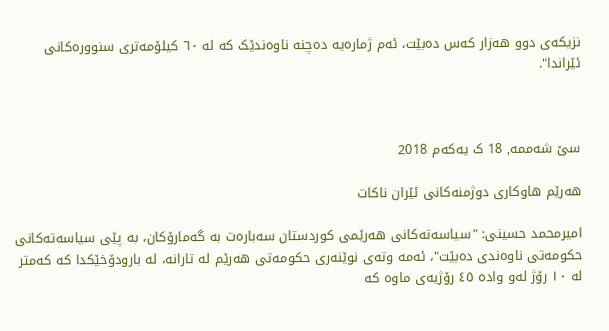نزیکه‌ی دوو هه‌زار که‌س ده‌بێت، ئه‌م ژماره‌یه ده‌چنه ناوه‌ندێک که له ٦٠ کیلۆمه‌تری سنووره‌کانی ئێراندا".



سێ شەممە, 18 ک یەکەم 2018

هه‌رێم هاوکاری دوژمنه‌کانی ئێران ناکات

امیرمحمد حسینی: "سیاسه‌ته‌کانی هه‌رێمی کوردستان سه‌باره‌ت به گه‌مارۆکان، به پێی سیاسه‌ته‌کانی حکومه‌تی ناوه‌ندی ده‌بێت"، ئه‌مه وته‌ی نوێنه‌ری حکومه‌تی هه‌رێم له تارانه، له بارودۆخێکدا که که‌متر له ١٠ رۆژ له‌و واده ٤٥ رۆژیه‌ی ماوه که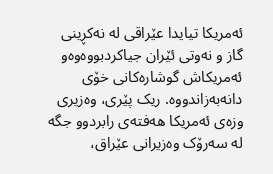ئه‌مریکا تیایدا عێراقی له نه‌کڕینی گاز و نه‌وتی ئێران جیاکردبووه‌وه‌و ئه‌مریکاش گوشاره‌کانی خۆی دانه‌به‌زاندووه. ریک پێری، وه‌زیری وزه‌ی ئه‌مریکا هه‌فته‌ی رابردوو جگه‌ له ‌سه‌رۆک وه‌زیرانی عێراق،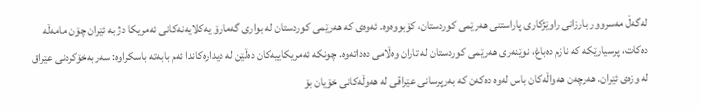له‌گه‌ڵ مه‌سروور بارزانی راوێژکاری پاراستنی هه‌رێمی کوردستان، کۆبووه‌وه. ئه‌وه‌ی که هه‌رێمی کوردستان له بواری گه‌مارۆ یه‌کلایه‌نه‌کانی ئه‌مریکا دژ به ئێران چۆن مامه‌ڵه ده‌کات، پرسیارێکه که نازم ده‌باغ، نوێنه‌ری هه‌رێمی کوردستان له تاران وه‌ڵامی ده‌داته‌وه. چونکه ئه‌مریکاییه‌کان ده‌ڵێن له دیداره‌کاندا ئه‌م بابه‌ته باسکراوه: سه‌ربه‌خۆکردنی عێراق له وزه‌ی ئێران. هه‌رچه‌ن هه‌واڵه‌کان باس له‌وه ده‌که‌ن که به‌رپرسانی عێراقی له هه‌وڵه‌کانی خۆیان بۆ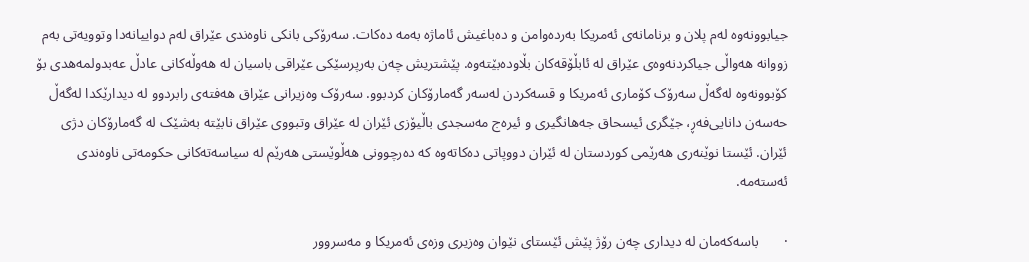جیابوونه‌وه له‌م پلان و برنامانه‌ی ئه‌مریکا به‌رده‌وامن و ده‌باغیش ئاماژه به‌مه ده‌کات. سه‌رۆکی بانکی ناوه‌ندی عێراق له‌م دواییانه‌دا وتوویه‌تی به‌م زووانه هه‌واڵی جیاکردنه‌وه‌ی عێراق له ئابڵۆقه‌کان بڵاوده‌بێته‌وه. پێشتریش چه‌ن به‌رپرسێکی عێراقی باسیان له هه‌وڵه‌کانی عادڵ عه‌بدولمه‌هدی بۆ کۆبوونه‌وه‌ له‌گه‌ڵ سه‌رۆک کۆماری ئه‌مریکا و قسه‌کردن له‌سه‌ر گه‌مارۆکان کردبوو. سه‌رۆک وه‌زیرانی عێراق هه‌فته‌ی رابردوو له دیدارێکدا له‌گه‌ڵ حه‌سه‌ن دانایی‌فه‌ڕ، جێگری ئیسحاق جه‌هانگیری و ئیره‌ج مه‌سجدی باڵیۆزی ئێران له عێراق وتبووی عێراق نابێته به‌شێک له گه‌مارۆکان دژی ئێران. ئێستا نوێنه‌ری هه‌رێمی کوردستان له ئێران دووپاتی ده‌کاته‌وه که ده‌رچوونی هه‌ڵوێستی هه‌رێم له سیاسه‌ته‌کانی حکومه‌تی ناوه‌ندی ئه‌سته‌مه.

·       باسه‌که‌مان له دیداری چه‌ن رۆژ پێش ئێستای نێوان وه‌زیری وزه‌ی ئه‌مریکا و مه‌سروور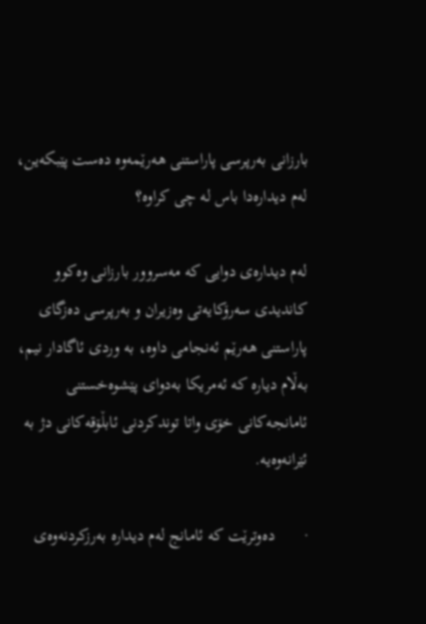بارزانی به‌رپرسی پاراستنی هه‌رێمه‌وه ده‌ست پێبکه‌ین، له‌م دیداره‌دا باس له چی کراوه؟

له‌م دیداره‌ی دوایی که مه‌سروور بارزانی وه‌کوو کاندیدی سه‌رۆکایه‌تی وه‌زیران و به‌رپرسی ده‌زگای پاراستنی هه‌رێم ئه‌نجامی داوه، به وردی ئاگادار نیم، به‌ڵام دیاره که ئه‌مریکا به‌دوای پێشوه‌خستنی ئامانجه‌کانی خۆی واتا توندکردنی ئابڵۆقه‌کانی دژ به ئێرانه‌وه‌یه.

·       ده‌وترێت که ئامانج له‌م دیداره به‌رزکردنه‌وه‌ی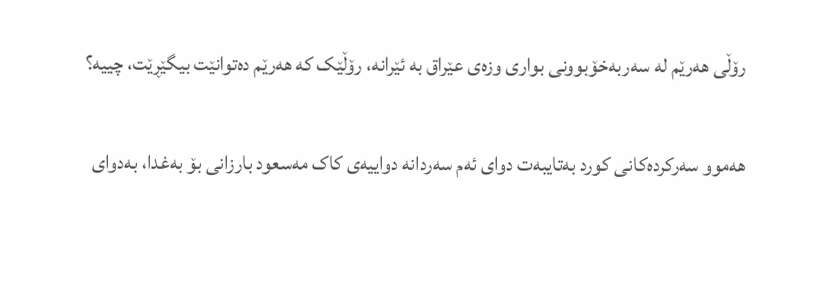رۆڵی هه‌رێم له سه‌ربه‌خۆبوونی بواری وزه‌ی عێراق به ئێرانه، رۆڵێک که هه‌رێم ده‌توانێت بیگێڕێت، چییه؟

هه‌موو سه‌رکرده‌کانی کورد به‌تایبه‌ت دوای ئه‌م سه‌ردانه دواییه‌ی کاک مه‌سعود بارزانی بۆ به‌غدا، به‌دوای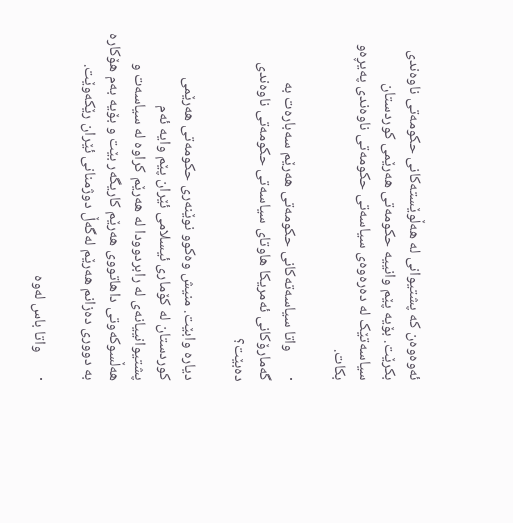ئه‌وه‌وه‌ن که پشتیوانی له هه‌ڵوێسته‌کانی حکومه‌تی ناوه‌ندی بکرێت. بۆیه پێم وانییه حکومه‌تی هه‌رێمی کوردستان سیاسه‌تێک له ده‌ره‌وه‌ی سیاسه‌تی حکومه‌تی ناوه‌ندی په‌یڕه‌و بکات.

·       واتا سیاسه‌ته‌کانی حکومه‌تی هه‌رێم سه‌باره‌ت به گه‌مارۆکانی ئه‌مریکا هاوتای سیاسه‌تی حکومه‌تی ناوه‌ندی ده‌بێت؟

دیاره وابێت. منیش وه‌کوو نوێنه‌ری حکومه‌تی هه‌رێمی کوردستان له کۆماری ئیسلامی ئێران پێم وایه ئه‌م پشتیوانییانه‌ی له رابردوودا له هه‌رێم کراوه له سیاسه‌ت و هه‌ڵسوکه‌وتی داهاتووی هه‌رێم کاریگه‌ر بێت و بۆیه به‌م هۆکاره به دووری ده‌زانم هه‌رێم له‌گه‌ڵ دوژمنانی ئێران رێکه‌وێت.

·       واتا باس له‌وه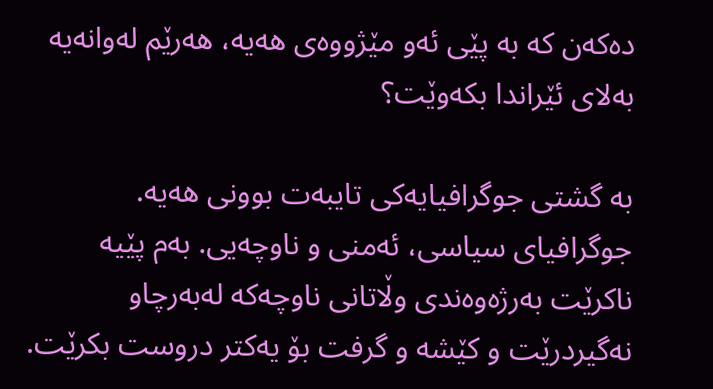ده‌که‌ن که به پێی ئه‌و مێژووه‌ی هه‌یه، هه‌رێم له‌وانه‌یه به‌لای ئێراندا بکه‌وێت؟

به گشتی جوگرافیایه‌کی تایبه‌ت بوونی هه‌یه. جوگرافیای سیاسی، ئه‌منی و ناوچه‌یی. به‌م پێیه ناکرێت به‌رژه‌وه‌ندی وڵاتانی ناوچه‌که له‌به‌رچاو نه‌گیردرێت و کێشه‌ و گرفت بۆ یه‌کتر دروست بکرێت.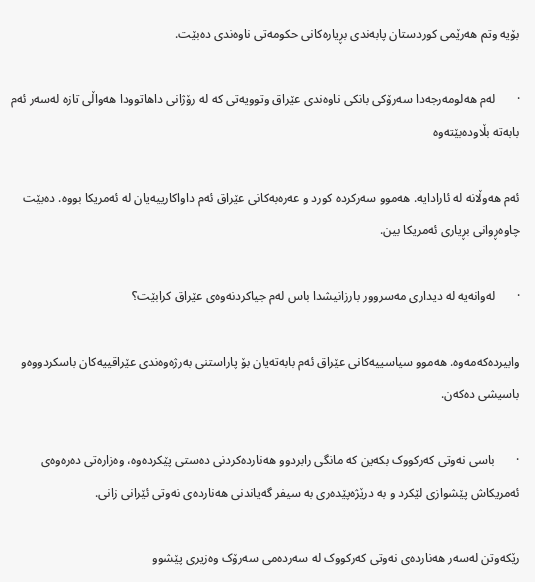بۆیه وتم هه‌رێمی کوردستان پابه‌ندی بڕیاره‌کانی حکومه‌تی ناوه‌ندی ده‌بێت.

·       له‌م هه‌لومه‌رجه‌دا سه‌رۆکی بانکی ناوه‌ندی عێراق وتوویه‌تی که له رۆژانی داهاتوودا هه‌واڵی تازه له‌سه‌ر ئه‌م بابه‌ته بڵاوده‌بێته‌وه

ئه‌م هه‌وڵانه له ئارادایه. هه‌موو سه‌رکرده کورد و عه‌ره‌به‌کانی عێراق ئه‌م داواکارییه‌یان له ئه‌مریکا بووه. ده‌بێت چاوه‌ڕوانی بڕیاری ئه‌مریکا بین.

·       له‌وانه‌یه له دیداری مه‌سروور بارزانیشدا باس له‌م جیاکردنه‌وه‌ی عێراق کرابێت؟

وابیرده‌که‌مه‌وه. هه‌موو سیاسییه‌کانی عێراق ئه‌م بابه‌ته‌یان بۆ پاراستنی به‌رژه‌وه‌ندی عێراقییه‌کان باسکردووه‌و باسیشی ده‌که‌ن.

·       باسی نه‌وتی که‌رکووک بکه‌ین که مانگی رابردوو هه‌نارده‌کردنی ده‌ستی پێکرده‌وه، وه‌زاره‌تی ده‌ره‌وه‌ی ئه‌مریکاش پێشوازی لێکرد و به درێژه‌پێده‌ری به سیفر گه‌یاندنی هه‌نارده‌ی نه‌وتی ئێرانی زانی.

رێکه‌وتن له‌سه‌ر هه‌نارده‌ی نه‌وتی که‌رکووک له سه‌رده‌می سه‌رۆک وه‌زیری پێشوو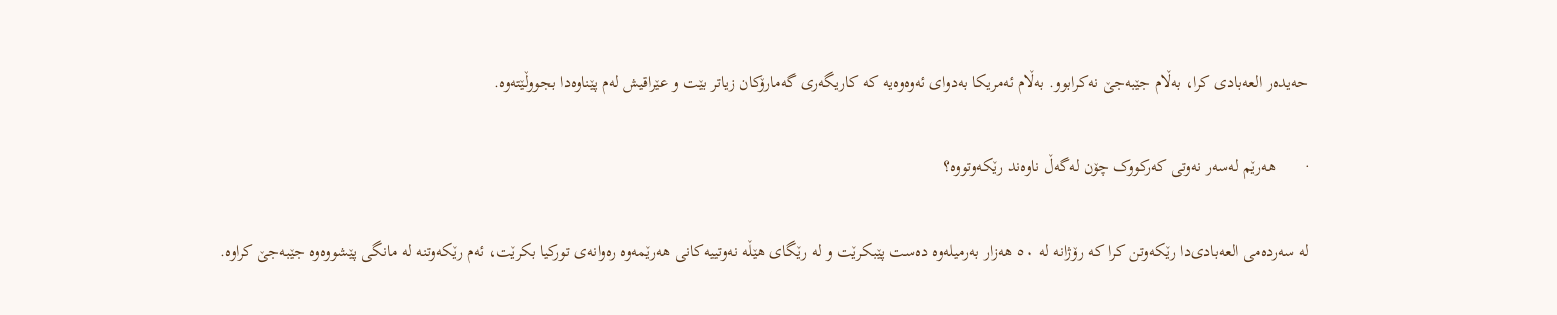حه‌یده‌ر العه‌بادی کرا، به‌ڵام جێبه‌جێ نه‌کرابوو. به‌ڵام ئه‌مریکا به‌دوای ئه‌وه‌وه‌یه که کاریگه‌ری گه‌مارۆکان زیاتر بێت و عێراقیش له‌م پێناوه‌دا بجووڵێته‌وه.

·       هه‌رێم له‌سه‌ر نه‌وتی که‌رکووک چۆن له‌گه‌ڵ ناوه‌ند رێکه‌وتووه؟

له سه‌رده‌می العه‌بادی‌دا رێکه‌وتن کرا که رۆژانه له ٥٠ هه‌زار به‌رمیله‌وه ده‌ست پێبکرێت و له رێگای هێڵه‌ نه‌وتییه‌کانی هه‌رێمه‌وه ره‌وانه‌ی تورکیا بکرێت، ئه‌م رێکه‌وتنه له مانگی پێشووه‌وه جێبه‌جێ کراوه.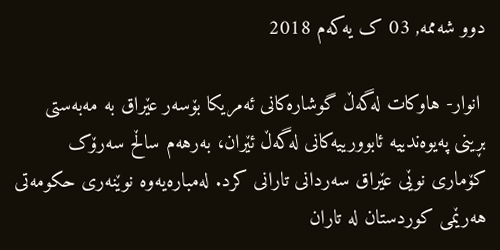دوو شەممە, 03 ک یەکەم 2018

 انوار- هاوکات له‌گه‌ڵ گوشاره‌کانی ئه‌‌مریکا بۆسه‌ر عێراق به مه‌به‌ستی بڕینی په‌یوه‌ندییه ئابوورییه‌کانی له‌گه‌ڵ ئێران، به‌رهه‌م ساڵح سه‌رۆک کۆماری نوێی عێراق سه‌ردانی تارانی کرد. له‌مباره‌یه‌وه نوێنه‌ری حکومه‌تی هه‌رێمی کوردستان له تاران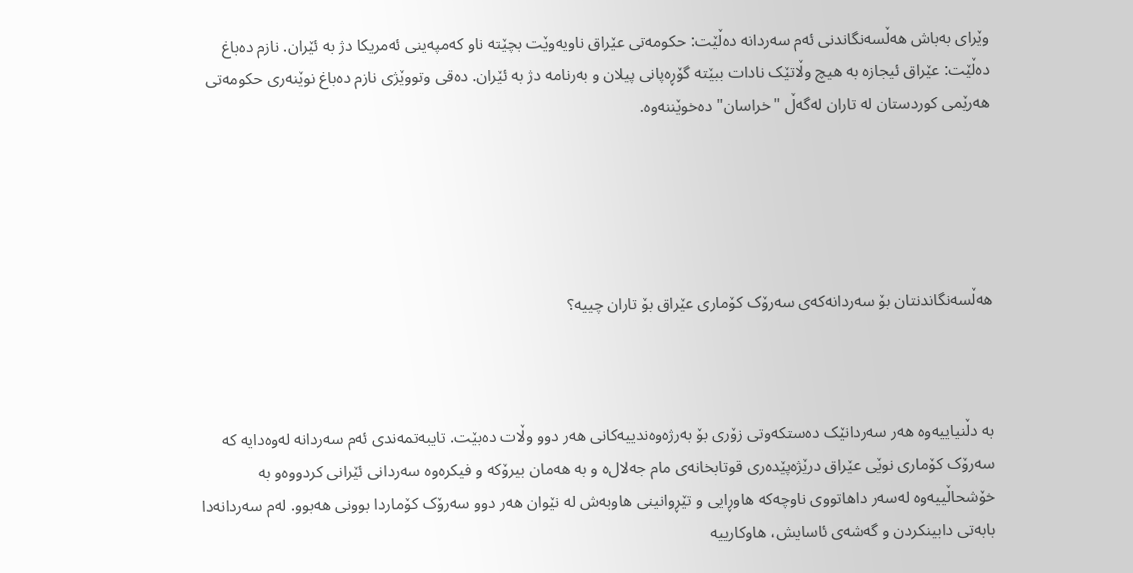وێرای به‌باش هه‌ڵسه‌نگاندنی ئه‌م سه‌ردانه ده‌ڵێت: حکومه‌تی عێراق ناویه‌وێت بچێته ناو که‌مپه‌ینی ئه‌مریکا دژ به ئێران. نازم ده‌باغ ده‌ڵێت: عێراق ئیجازه به هیچ وڵاتێک نادات ببێته گۆڕه‌پانی پیلان و به‌رنامه دژ به ئێران. ده‌قی وتووێژی نازم ده‌باغ نوێنه‌ری حکومه‌تی هه‌رێمی کوردستان له تاران له‌گه‌ڵ "خراسان" ده‌خوێننه‌وه.





هه‌ڵسه‌نگاندنتان بۆ سه‌ردانه‌که‌ی سه‌رۆک کۆماری عێراق بۆ تاران چییه؟



به دڵنیاییه‌وه هه‌ر سه‌ردانێک ده‌ستکه‌وتی زۆری بۆ به‌رژه‌وه‌ندییه‌کانی هه‌ر دوو وڵات ده‌بێت. تایبه‌تمه‌ندی ئه‌م سه‌ردانه له‌وه‌دایه که سه‌رۆک کۆماری نوێی عێراق درێژه‌پێده‌ری قوتابخانه‌ی مام جه‌لال‌ه و به هه‌مان بیرۆکه و فیکره‌وه سه‌ردانی ئێرانی کردووه‌و به خۆشحاڵییه‌وه له‌سه‌ر داهاتووی ناوچه‌که هاوڕایی و تێڕوانینی هاوبه‌ش له نێوان هه‌ر دوو سه‌رۆک کۆماردا بوونی هه‌بوو. له‌م سه‌ردانه‌دا بابه‌تی دابینکردن و گه‌شه‌ی ئاسایش، هاوکارییه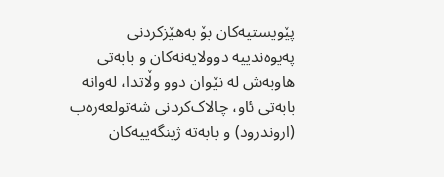پێویستیه‌کان بۆ به‌هێزکردنی په‌یوه‌ندییه دوولایه‌نه‌کان و بابه‌تی هاوبه‌ش له نێوان دوو وڵاتدا، له‌وانه بابه‌تی ئاو، چالاک‌کردنی شه‌تولعه‌ره‌ب (اروندرود) و بابه‌ته ژینگه‌ییه‌کان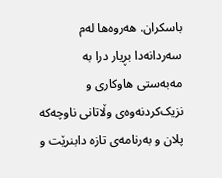باسکران. هه‌روه‌‌ها له‌م سه‌ردانه‌دا بڕیار درا به مه‌به‌ستی هاوکاری و نزیک‌کردنه‌وه‌ی وڵاتانی ناوچه‌که پلان و به‌رنامه‌ی تازه دابنرێت و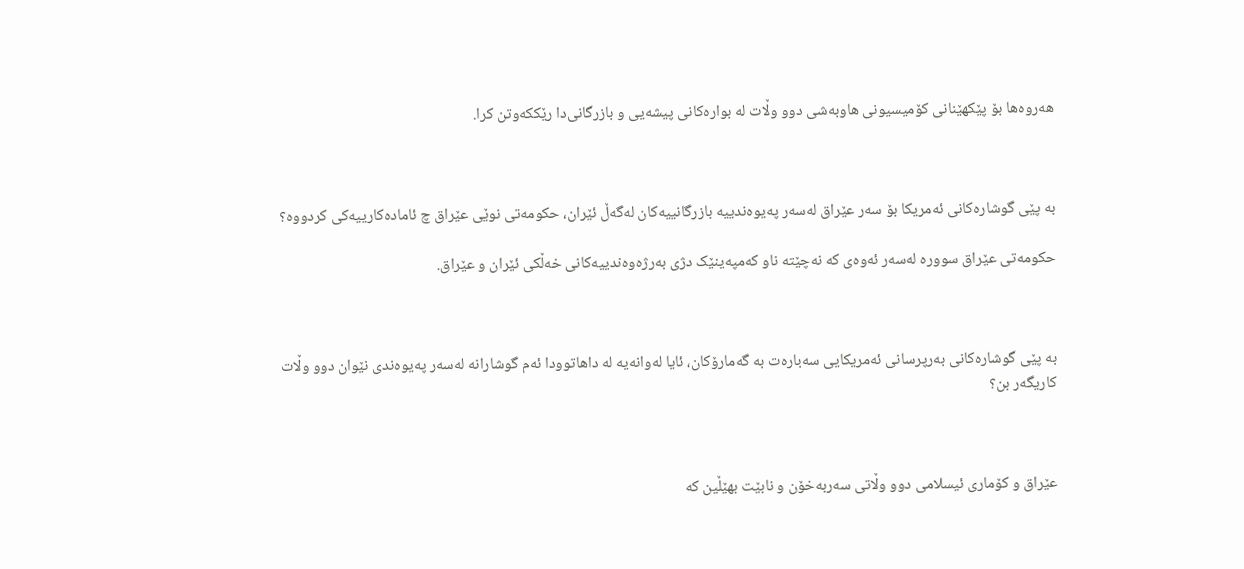هه‌روه‌ها بۆ پێکهێنانی کۆمیسیونی هاوبه‌شی دوو وڵات له بواره‌کانی پیشه‌یی و بازرگانی‌دا رێککه‌وتن کرا.



به پێی گوشاره‌کانی ئه‌مریکا بۆ سه‌ر عێراق له‌سه‌ر په‌یوه‌ندییه بازرگانییه‌کان له‌گه‌ڵ ئێران، حکومه‌تی نوێی عێراق چ ئاماده‌کارییه‌کی کردووه؟

حکومه‌تی عێراق سووره له‌سه‌ر ئه‌وه‌ی که نه‌چێته ناو که‌مپه‌ینێک دژی به‌رژه‌وه‌ندییه‌کانی خه‌ڵکی ئێران و عێراق.



به پێی گوشاره‌کانی به‌رپرسانی ئه‌مریکایی سه‌باره‌ت به گه‌مارۆکان، ئایا له‌وانه‌یه له داهاتوودا ئه‌م گوشارانه له‌سه‌ر په‌یوه‌ندی نێوان دوو وڵات کاریگه‌ر بن؟



عێراق و کۆماری ئیسلامی دوو وڵاتی سه‌ربه‌خۆن و نابێت بهێڵین که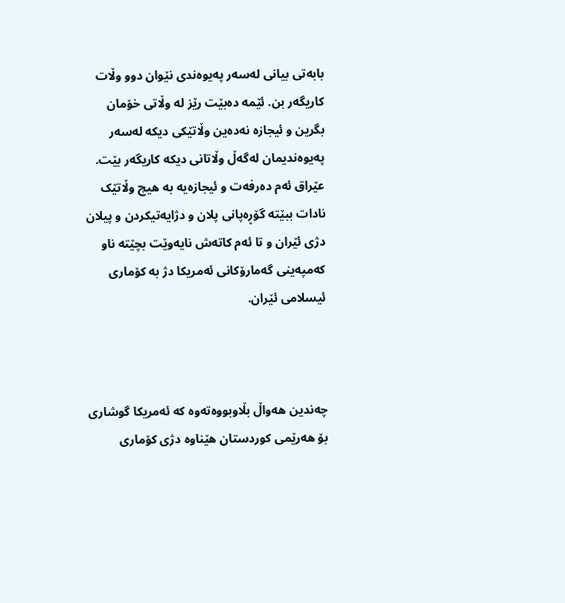بابه‌تی بیانی له‌سه‌ر په‌یوه‌ندی نێوان دوو وڵات کاریگه‌ر بن. ئێمه ده‌بێت رێز له وڵاتی خۆمان بگرین و ئیجازه نه‌ده‌ین وڵاتێکی دیکه له‌سه‌ر په‌یوه‌ندیمان له‌گه‌ڵ وڵاتانی دیکه کاریگه‌ر بێت. عێراق ئه‌‌م ده‌رفه‌ت و ئیجازه‌یه به هیچ وڵاتێک نادات ببێته گۆڕه‌پانی پلان و دژایه‌تیکردن و پیلان دژی ئێران و تا ئه‌م کاته‌ش نایه‌وێت بچێته ناو که‌مپه‌ینی گه‌مارۆکانی ئه‌مریکا دژ به کۆماری ئیسلامی ئێران.



چه‌ندین هه‌واڵ بڵاوبووه‌ته‌وه که ئه‌مریکا گوشاری بۆ هه‌رێمی کوردستان هێناوه دژی کۆماری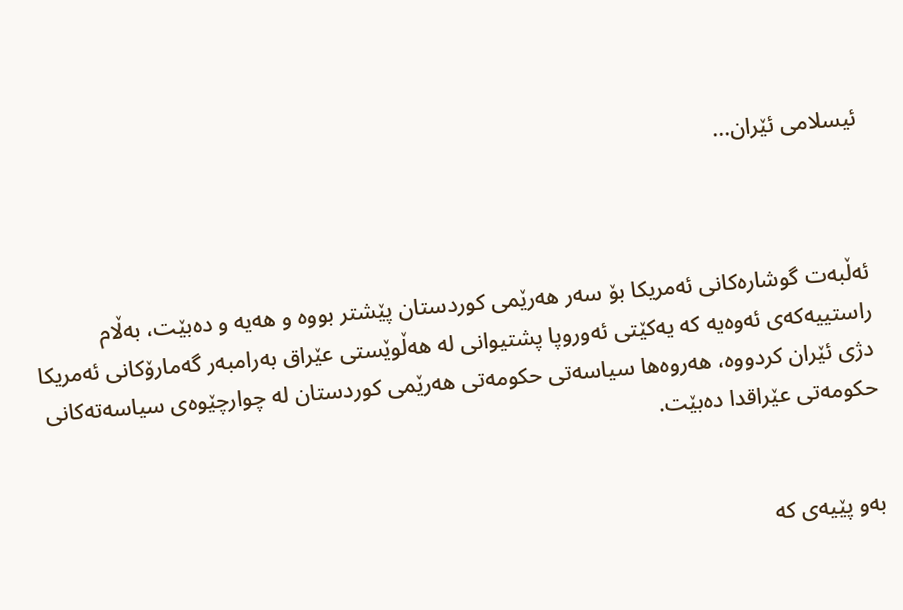ئیسلامی ئێران...



ئه‌ڵبه‌ت گوشاره‌کانی ئه‌مریکا بۆ سه‌ر هه‌رێمی کوردستان پێشتر بووه و هه‌یه و ده‌بێت، به‌ڵام راستییه‌که‌ی ئه‌وه‌یه که یه‌کێتی ئه‌وروپا پشتیوانی له هه‌ڵوێستی عێراق به‌رامبه‌ر گه‌مارۆکانی ئه‌مریکا دژی ئێران کردووه، هه‌روه‌ها سیاسه‌تی حکومه‌تی هه‌رێمی کوردستان له چوارچێوه‌ی سیاسه‌ته‌کانی حکومه‌تی عێراقدا ده‌بێت.


به‌و پێیه‌ی که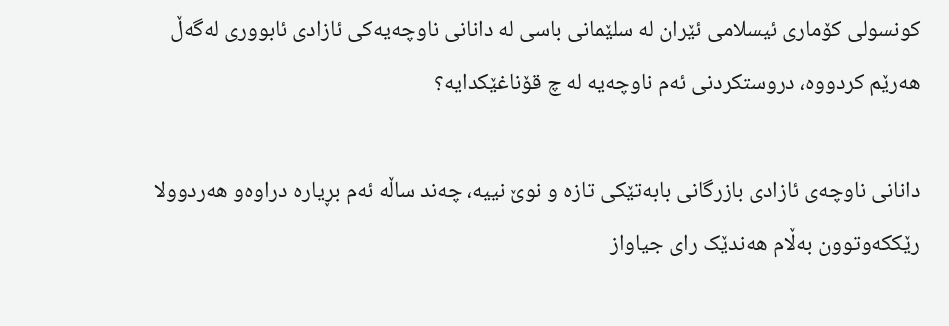کونسولی کۆماری ئیسلامی ئێران له سلێمانی باسی له دانانی ناوچه‌یه‌کی ئازادی ئابووری له‌گه‌ڵ هه‌رێم کردووه، دروستکردنی ئه‌م ناوچه‌یه له چ قۆناغێکدایه؟

دانانی ناوچه‌ی ئازادی بازرگانی بابه‌تێکی تازه و نوێ نییه، چه‌ند ساڵه ئه‌م بڕیاره دراوه‌و هه‌ردوولا رێککه‌وتوون به‌ڵام هه‌ندێک رای جیاواز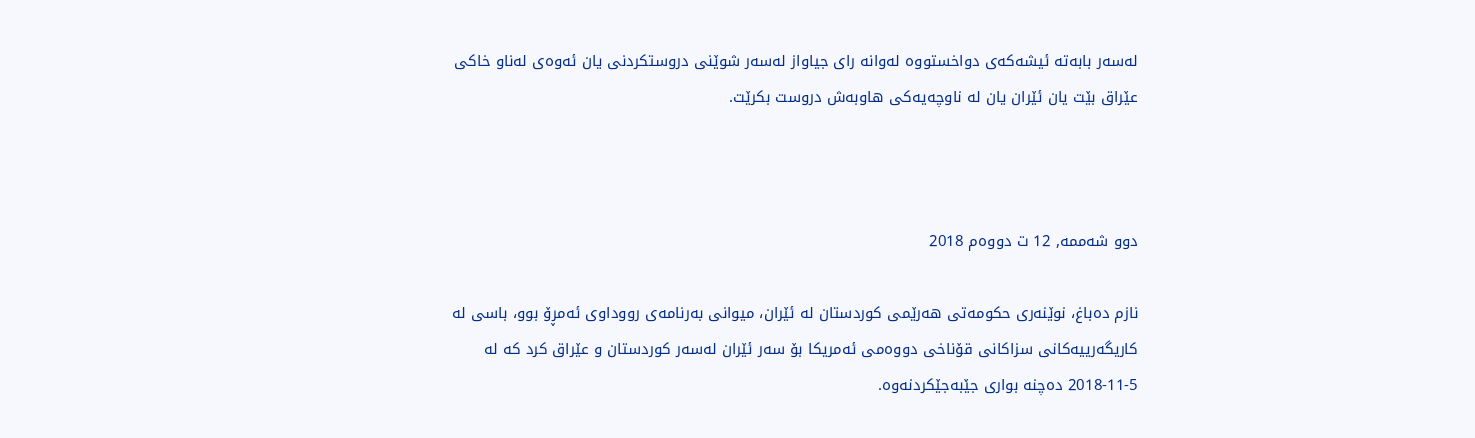له‌سه‌ر بابه‌ته ئیشه‌که‌ی دواخستووه له‌وانه رای جیاواز له‌سه‌ر شوێنی دروستکردنی یان ئه‌وه‌ی له‌ناو خاکی عێراق بێت یان ئێران یان له ناوچه‌یه‌کی هاوبه‌ش دروست بکرێت.



دوو شەممە, 12 ت دووەم 2018

نازم دەباغ، نوێنەری حکومەتی هەرێمی کوردستان لە ئێران، میوانی بەرنامەی رووداوی ئەمڕۆ بوو، باسی لە کاریگەرییەکانی سزاکانی قۆناخی دووەمی ئەمریکا بۆ سەر ئێران لەسەر کوردستان و عێراق کرد کە لە 5-11-2018 دەچنە بواری جێبەجێکردنەوە.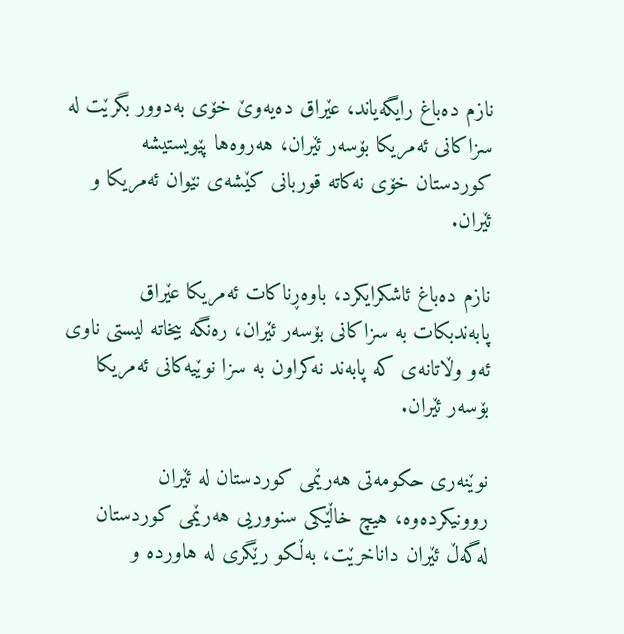نازم دەباغ رایگەیاند، عێراق دەیەوێ خۆی بەدوور بگرێت لە سزاکانی ئەمریکا بۆسەر ئێران، هەروەها پێویستیشە کوردستان خۆی نەکاتە قوربانی کێشەی نێوان ئەمریکا و ئێران.

نازم دەباغ ئاشکرایکرد، باوەڕناکات ئەمریکا عێراق پابەندبکات بە سزاکانی بۆسەر ئێران، رەنگە بیخاتە لیستی ناوی ئەو وڵاتانەی کە پابەند نەکراون بە سزا نوێیەکانی ئەمریکا بۆسەر ئێران.

نوێنەری حکومەتی هەرێمی کوردستان لە ئێران روونیکردەوە، هیچ خاڵێکی سنووریی هەرێمی کوردستان لەگەڵ ئێران داناخرێت، بەڵکو رێگری لە هاوردە و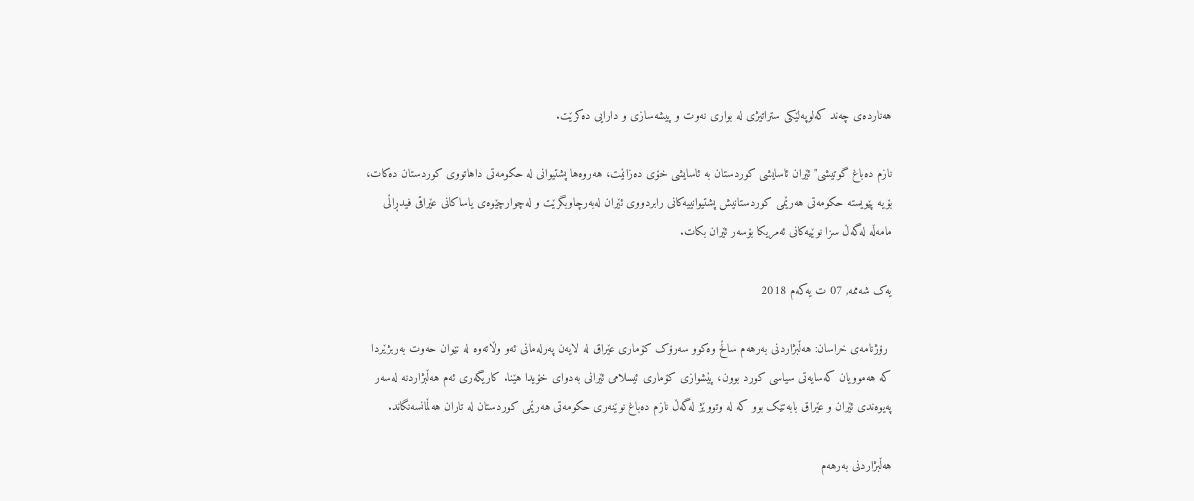هەناردەی چەند کەلوپەلێکی ستراتیژی لە بواری نەوت و پیشەسازی و دارایی دەکرێت.

نازم دەباغ گوتیشی" ئێران ئاسایشی کوردستان بە ئاسایشی خۆی دەزانێت، هەروەها پشتیوانی لە حکومەتی داهاتووی کوردستان دەکات، بۆیە پێویستە حکومەتی هەرێمی کوردستانیش پشتیوانییەکانی رابردووی ئێران لەبەرچاوبگرێت و لەچوارچێوەی یاساکانی عێراقی فیدڕاڵی مامەڵە لەگەڵ سزا نوێیەکانی ئەمریکا بۆسەر ئێران بکات.

یەک شەممە, 07 ت یەکەم 2018

 رۆژنامه‌ی خراسان: هه‌ڵبژاردنی به‌رهه‌م ساڵح وه‌کوو سه‌رۆک کۆماری عێراق له لایه‌ن په‌رله‌مانی ئه‌و وڵاته‌وه له نێوان حه‌وت به‌ربژێردا که هه‌موویان که‌سایه‌تی سیاسی کورد بوون، پێشوازی کۆماری ئیسلامی ئێرانی به‌دوای خۆیدا هێنا. کاریگه‌ری ئه‌م هه‌ڵبژاردنه له‌سه‌ر په‌یوه‌ندی ئێران و عێراق بابه‌تێک بوو که له وتووێژ له‌گه‌ڵ نازم ده‌باغ نوێنه‌ری حکومه‌تی هه‌رێمی کوردستان له تاران هه‌ڵمانسه‌نگاند.

هه‌ڵبژاردنی به‌رهه‌م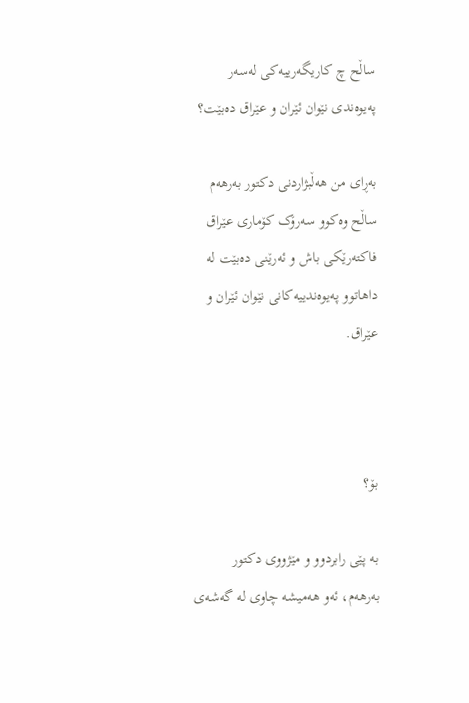ساڵح چ کاریگه‌رییه‌کی له‌سه‌ر په‌یوه‌ندی نێوان ئێران و عێراق ده‌بێت؟

به‌ڕای من هه‌ڵبژاردنی دکتور به‌رهه‌م ساڵح وه‌کوو سه‌رۆک کۆماری عێراق فاکته‌رێکی باش و ئه‌رێنی ده‌بێت له داهاتوو په‌یوه‌ندییه‌کانی نێوان ئێران و عێراق.



بۆ؟

به پێی رابردوو و مێژووی دکتور به‌رهه‌م، ئه‌و هه‌میشه چاوی له گه‌شه‌ی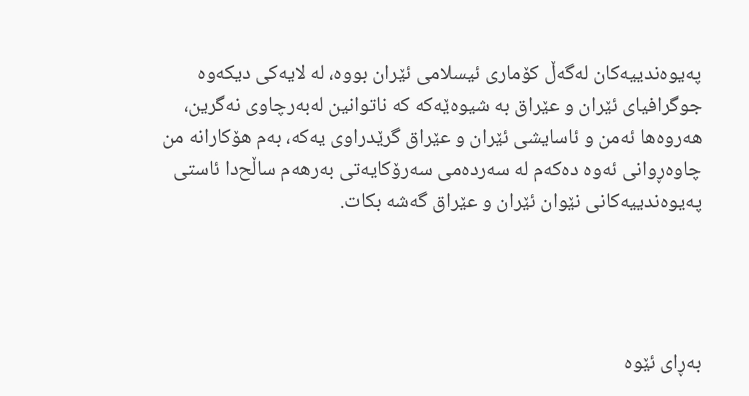په‌یوه‌ندییه‌کان له‌گه‌ڵ کۆماری ئیسلامی ئێران بووه، له لایه‌کی دیکه‌وه جوگرافیای ئێران و عێراق به شیوه‌ێه‌که که ناتوانین له‌به‌رچاوی نه‌گرین، هه‌روه‌ها ئه‌من و ئاسایشی ئێران و عێراق گرێدراوی یه‌که‌، به‌م هۆکارانه من چاوه‌ڕوانی ئه‌وه ده‌که‌م له سه‌رده‌می سه‌رۆکایه‌تی به‌رهه‌م ساڵح‌دا ئاستی په‌یوه‌ندییه‌کانی نێوان ئێران و عێراق گه‌شه بکات.




به‌ڕای ئێوه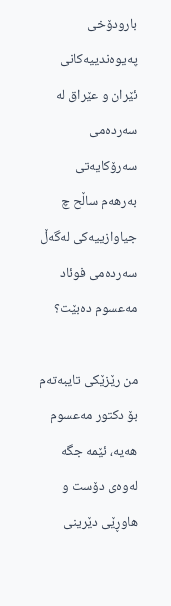بارودۆخی په‌یوه‌ندییه‌کانی ئێران و عێراق له سه‌رده‌می سه‌رۆکایه‌تی به‌رهه‌م ساڵح چ جیاوازییه‌کی له‌گه‌ڵ سه‌رده‌می فوئاد مه‌عسوم ده‌بێت؟

من رێزێکی تایبه‌ته‌م بۆ دکتور مه‌عسوم هه‌یه، ئێمه جگه له‌وه‌ی دۆست و هاوڕێی دێرینی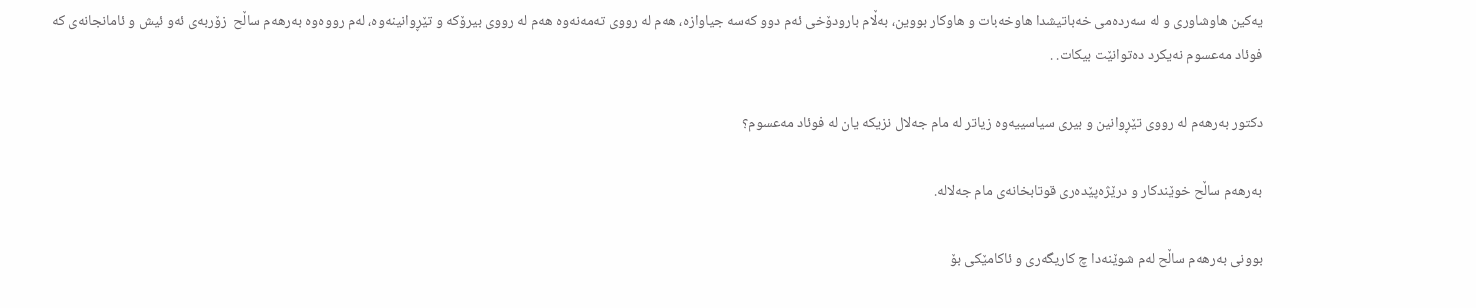یه‌کین هاوشاوری و له سه‌رده‌می خه‌باتیشدا هاوخه‌بات و هاوکار بووین، به‌ڵام بارودۆخی ئه‌م دوو که‌سه جیاوازه، هه‌م له رووی ته‌مه‌نه‌وه هه‌م له رووی بیرۆکه و تێڕوانینه‌وه، له‌م رووه‌وه به‌رهه‌م ساڵح  زۆربه‌ی ئه‌و ئیش و ئامانجانه‌ی که فوئاد مه‌عسوم نه‌یکرد ده‌توانێت بیکات. .

دکتور به‌رهه‌م له رووی تێڕوانین و بیری سیاسییه‌وه زیاتر له مام جه‌لال نزیکه یان له فوئاد مه‌عسوم؟

به‌رهه‌م ساڵح خوێندکار و درێژه‌پێده‌ری قوتابخانه‌ی مام جه‌لاله.

بوونی به‌رهه‌م ساڵح له‌م شوێنه‌دا چ کاریگه‌ری و ئاکامێکی بۆ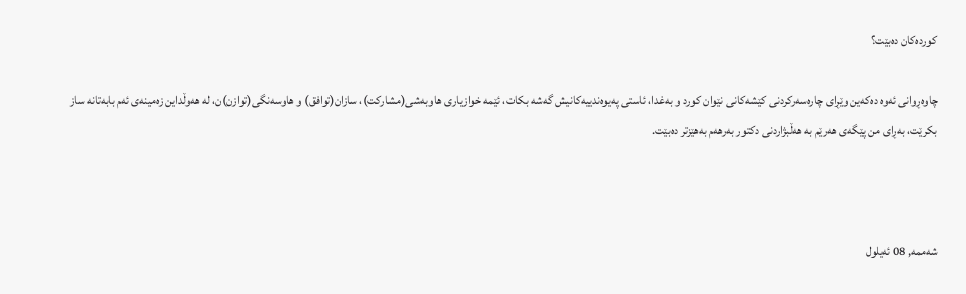کورده‌کان ده‌بێت؟

چاوه‌ڕوانی ئه‌وه ده‌که‌ین وێڕای چاره‌سه‌رکردنی کێشه‌کانی نێوان کورد و به‌غدا، ئاستی په‌یوه‌ندییه‌کانیش گه‌شه بکات، ئێمه خوازیاری هاوبه‌شی(مشارکت)، سازان(توافق) و هاوسه‌نگی(توازن)ن، له هه‌وڵداین زه‌مینه‌ی ئه‌م بابه‌تانه ساز بکرێت، به‌ڕای من پێگه‌ی هه‌رێم به هه‌‌ڵبژاردنی دکتور به‌رهه‌م به‌‌هێزتر ده‌بێت.



شەممە, 08 ئەیلول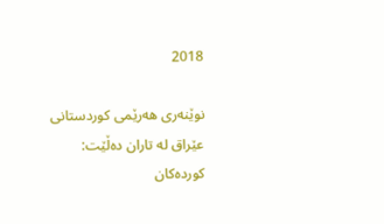2018

نوێنه‌ری هه‌رێمی کوردستانی عێراق له تاران ده‌ڵێت: کورده‌کان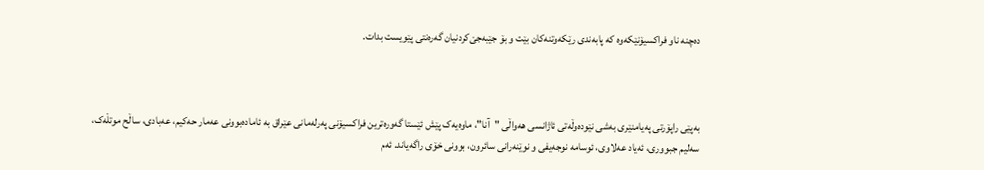ده‌چنه ناو فراکسیۆنێکه‌وه که پابه‌ندی رێکه‌وتنه‌کان بێت و بۆ جێبه‌جێ‌کردنیان گه‌ره‌نتی پێویست بدات.



به‌پێی راپۆرتی په‌یامنێری به‌شی نێوده‌وڵه‌تی ئاژانسی هه‌واڵی "آنا"، ماوه‌یه‌ک پێش ئێستا گه‌وره‌ترین فراکسیۆنی په‌رله‌مانی عێراق به ئاماده‌بوونی عه‌مار حه‌کیم، عه‌بادی، ساڵح موتڵه‌ک، سه‌لیم جبووری، ئه‌یاد عه‌لاوی، ئوسامه نوجه‌یفی و نوێنه‌رانی سائرون، بوونی خۆی راگه‌یاند. ئه‌م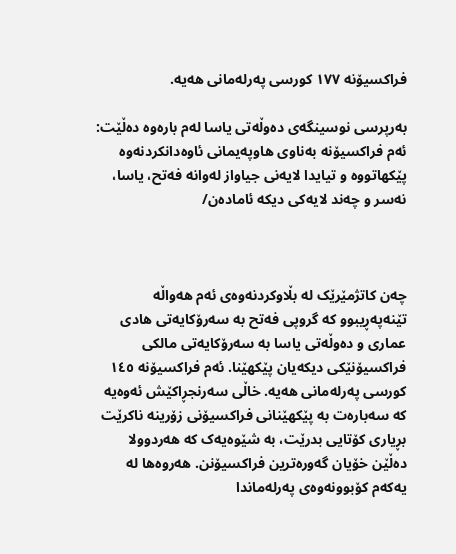فراکسیۆنه ١٧٧ کورسی په‌رله‌مانی هه‌یه.

به‌رپرسی نوسینگه‌ی ده‌وڵه‌تی یاسا له‌م باره‌وه ده‌ڵێت: ئه‌م فراکسیۆنه به‌ناوی هاوپه‌یمانی ئاوه‌دانکردنه‌وه پێکهاتووه و تیایدا لایه‌نی جیاواز له‌وانه فه‌تح، یاسا، نه‌سر و چه‌ند لایه‌کی دیکه ئاماده‌ن/



چه‌ن کاتژمێرێک له بڵاوکردنه‌وه‌ی ئه‌م هه‌واڵه تێنه‌په‌ڕیبوو که گروپی فه‌تح به سه‌رۆکایه‌تی هادی عماری و ده‌وڵه‌تی یاسا به سه‌رۆکایه‌تی مالکی فراکسیۆنێکی دیکه‌یان پێکهێنا. ئه‌م فراکسیۆنه ١٤٥ کورسی په‌رله‌مانی هه‌یه. خاڵی سه‌رنجڕاکێش ئه‌وه‌یه که سه‌باره‌ت به پێکهێنانی فراکسیۆنی زۆرینه ناکرێت بڕیاری کۆتایی بدرێت، به شێوه‌یه‌ک که هه‌ردوولا ده‌ڵێن خۆیان گه‌وره‌ترین فراکسیۆنن. هه‌روه‌‌ها له یه‌که‌م کۆبوونه‌وه‌ی په‌رله‌ماندا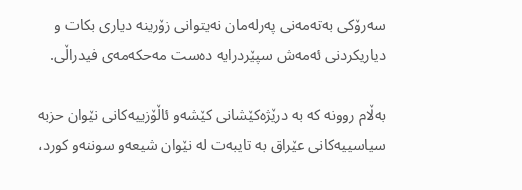سه‌رۆکی به‌ته‌مه‌نی په‌رله‌مان نه‌یتوانی زۆرینه دیاری بکات و دیاریکردنی ئه‌مه‌ش سپێردرایه ده‌ست مه‌حکه‌مه‌ی فیدراڵی.

به‌ڵام روونه که به درێژه‌کێشانی کێشه‌و ئاڵۆزییه‌کانی نێوان حزبه سیاسییه‌کانی عێراق به تایبه‌ت له نێوان شیعه‌و سوننه‌و کورد،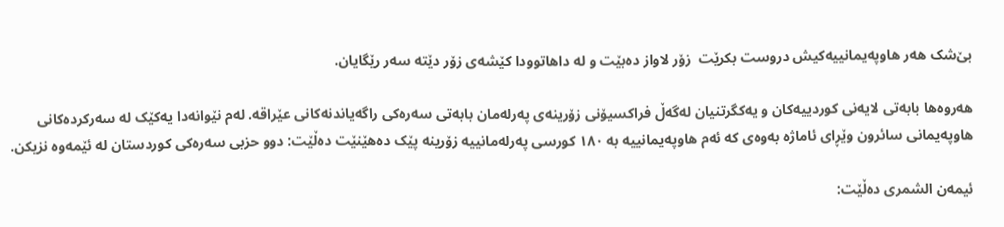بێ‌شک هه‌ر هاوپه‌یمانییه‌کیش دروست بکرێت  زۆر لاواز ده‌بێت و له داهاتوودا کێشه‌ی زۆر دێته سه‌ر رێگایان.

هه‌روه‌ها بابه‌تی لایه‌نی کوردییه‌کان و یه‌کگرتنیان له‌گه‌ڵ فراکسیۆنی زۆرینه‌ی په‌رله‌مان بابه‌تی سه‌ره‌کی راگه‌یاندنه‌کانی عێراقه. له‌م نێوانه‌دا یه‌کێک له سه‌رکرده‌کانی هاوپه‌یمانی سائرون وێڕای ئاماژه به‌وه‌ی که ئه‌م هاوپه‌یمانییه به ١٨٠ کورسی په‌رله‌مانییه زۆرینه پێک ده‌هێنێت ده‌ڵێت: دوو حزبی سه‌ره‌کی کوردستان له‌ ئێمه‌وه نزیکن.

ئیمه‌ن الشمری ده‌ڵێت: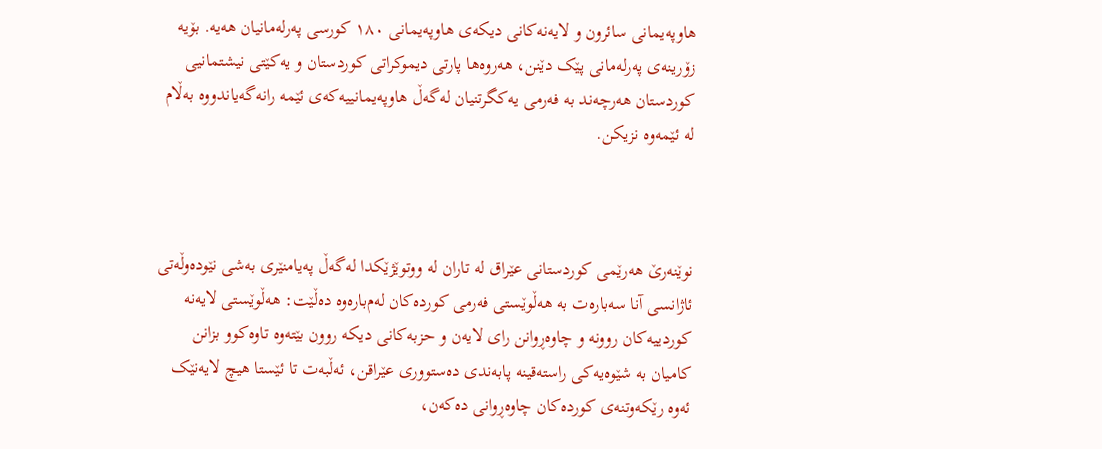هاوپه‌یمانی سائرون و لایه‌نه‌کانی دیکه‌ی هاوپه‌یمانی ١٨٠ کورسی په‌رله‌مانیان هه‌یه. بۆیه زۆرینه‌ی په‌رله‌مانی پێک دێنن، هه‌روه‌ها پارتی دیموکراتی کوردستان و یه‌کێتی نیشتمانیی کوردستان هه‌رچه‌ند به فه‌رمی یه‌کگرتنیان له‌گه‌ڵ هاوپه‌یمانییه‌که‌ی ئێمه رانه‌گه‌‌یاندووه به‌ڵام له ئێمه‌وه نزیکن.



نوێنه‌رێ هه‌رێمی کوردستانی عێراق له تاران له ووتوێژێکدا له‌گه‌ڵ په‌یامنێری به‌شی نێوده‌وڵه‌تی ئاژانسی آنا سه‌باره‌ت به هه‌ڵوێستی فه‌رمی کورده‌کان له‌م‌باره‌وه ده‌ڵێت: هه‌ڵوێستی لایه‌نه کوردییه‌کان روونه و چاوه‌ڕوانن رای لایه‌ن و حزبه‌کانی دیکه روون بێته‌وه تاوه‌کوو بزانن کامیان به شێوه‌یه‌کی راسته‌قینه پابه‌ندی ده‌ستووری عێراقن، ئه‌ڵبه‌ت تا ئێستا هیچ لایه‌نێک ئه‌وه‌ رێکه‌وتنه‌ی کورده‌کان چاوه‌ڕوانی ده‌که‌ن،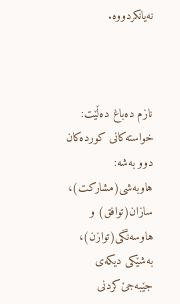نه‌یانکردووه.



نازم ده‌باغ ده‌ڵێت: خواسته‌کانی کورده‌کان دوو به‌شه: هاوبه‌شی(مشارکت)، سازان(توافق) و هاوسه‌نگی(توازن)، به‌شێکی دیکه‌ی جێبه‌جێ‌کردنی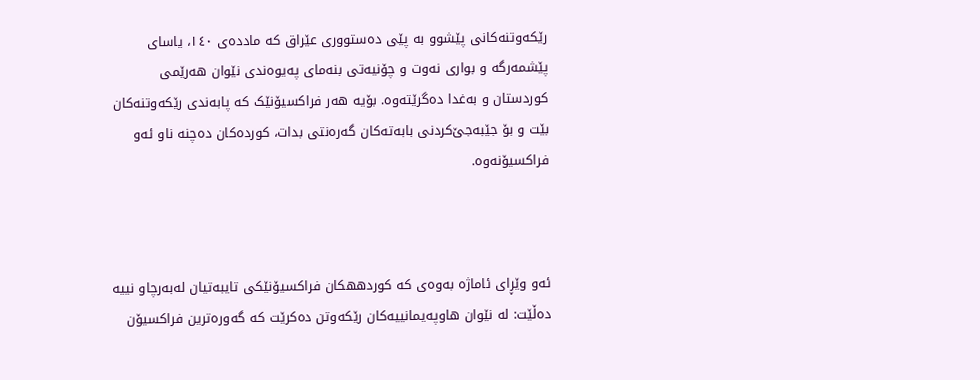رێکه‌وتنه‌کانی پێشوو به پێی ده‌ستووری عێراق که مادده‌ی ١٤٠، یاسای پێشمه‌رگه و بواری نه‌وت و چۆنیه‌تی بنه‌مای په‌یوه‌ندی نێوان هه‌رێمی کوردستان و به‌غدا ده‌گرێته‌وه. بۆیه هه‌ر فراکسیۆنێک که پابه‌ندی رێکه‌وتنه‌کان بێت و بۆ جێبه‌جێ‌کردنی بابه‌ته‌کان گه‌ره‌نتی بدات، کورده‌کان ده‌چنه ناو ئه‌و فراکسیۆنه‌وه.



ئه‌و وێڕای ئاماژه به‌وه‌ی که کوردههکان فراکسیۆنێکی تایبه‌تیان له‌به‌رچاو نییه  ده‌ڵێت: له نێوان هاوپه‌یمانییه‌کان رێکه‌وتن ده‌کرێت که گه‌وره‌ترین فراکسیۆن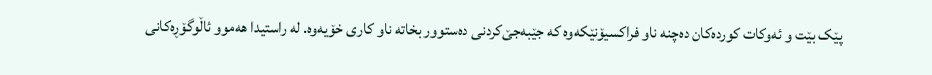پێک بێت و ئه‌وکات کورده‌کان ده‌چنه ناو فراکسیۆنێکه‌وه که جێبه‌جێ‌کردنی ده‌ستوور بخاته ناو کاری خۆیه‌وه. له راستیدا هه‌موو ئاڵوگۆڕه‌کانی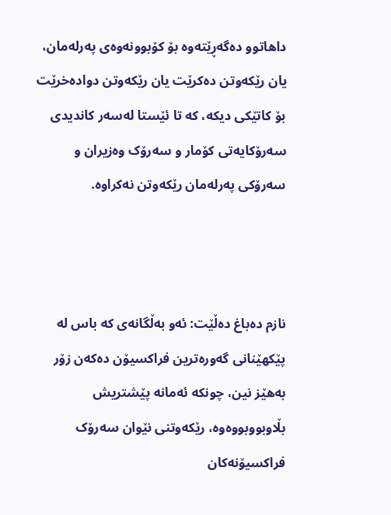داهاتوو ده‌گه‌ڕێته‌وه بۆ کۆبوونه‌وه‌ی په‌رله‌مان، یان رێکه‌وتن ده‌کرێت یان رێکه‌وتن دواده‌خرێت بۆ کاتێکی دیکه، که تا ئێستا له‌سه‌ر کاندیدی سه‌رۆکایه‌تی کۆمار و سه‌رۆک وه‌زیران و سه‌رۆکی په‌رله‌مان رێکه‌وتن نه‌کراوه.



نازم ده‌باغ ده‌ڵێت: ئه‌و به‌ڵگانه‌ی که باس له پێکهێنانی گه‌وره‌ترین فراکسیۆن ده‌که‌ن زۆر به‌هێز نین، چونکه ئه‌مانه پێشتریش بڵاوبووبووه‌‌وه، رێکه‌وتنی نێوان سه‌رۆک فراکسیۆنه‌کان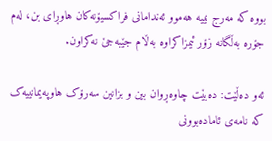بووه که مه‌رج نییه هه‌موو ئه‌ندامانی فراکسیۆنه‌‌کان هاوڕای بن، له‌م جۆره به‌ڵگانه زۆر ئیمزاکراوه به‌ڵام جێبه‌جێ نه‌کراون.

ئه‌و ده‌ڵێت: ده‌بێت چاوه‌ڕوان بین و بزانین سه‌رۆک هاوپه‌یمانییه‌ک که نامه‌ی ئاماده‌بوونی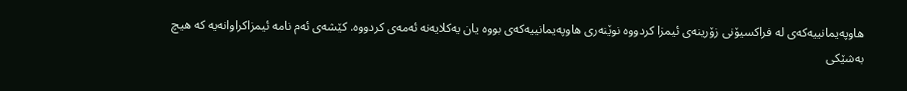هاوپه‌یمانییه‌که‌ی له فراکسیۆنی زۆرینه‌ی ئیمزا کردووه نوێنه‌ری هاوپه‌یمانییه‌که‌ی بووه یان یه‌کلایه‌نه‌ ئه‌مه‌ی کردووه. کێشه‌ی ئه‌م نامه ئیمزاکراوانه‌یه که هیچ به‌شێکی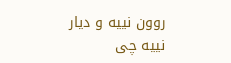روون نییه و دیار نییه چی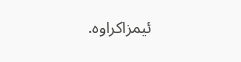ئیمزاکراوه.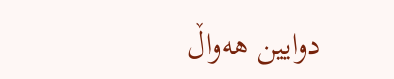دوایین هەواڵ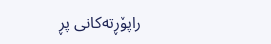راپۆڕتەکانی پڕ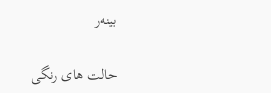بینەر

حالت های رنگی